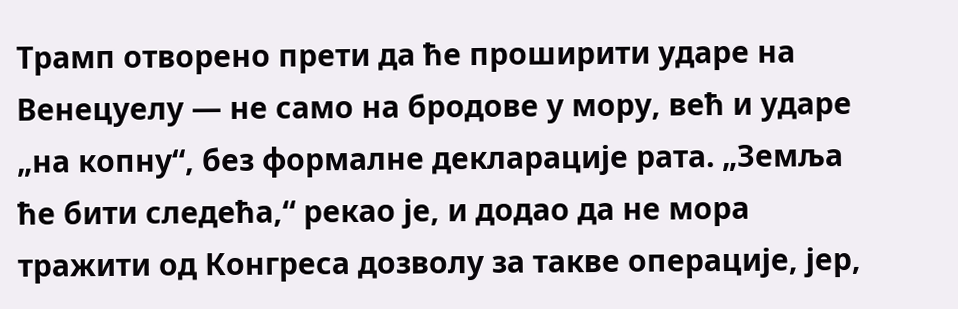Трамп отворено прети да ће проширити ударе на Венецуелу — не само на бродове у мору, већ и ударе „на копну“, без формалне декларације рата. „Земља ће бити следећа,“ рекао је, и додао да не мора тражити од Конгреса дозволу за такве операције, јер,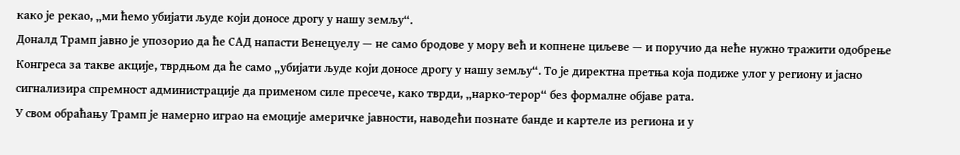како је рекао, „ми ћемо убијати људе који доносе дрогу у нашу земљу“.
Доналд Трамп јавно је упозорио да ће САД напасти Венецуелу — не само бродове у мору већ и копнене циљеве — и поручио да неће нужно тражити одобрење Конгреса за такве акције, тврдњом да ће само „убијати људе који доносе дрогу у нашу земљу“. То је директна претња која подиже улог у региону и јасно сигнализира спремност администрације да применом силе пресече, како тврди, „нарко-терор“ без формалне објаве рата.
У свом обраћању Трамп је намерно играо на емоције америчке јавности, наводећи познате банде и картеле из региона и у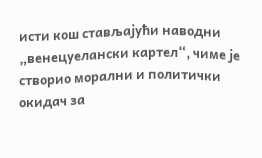исти кош стављајући наводни „венецуелански картел“, чиме је створио морални и политички окидач за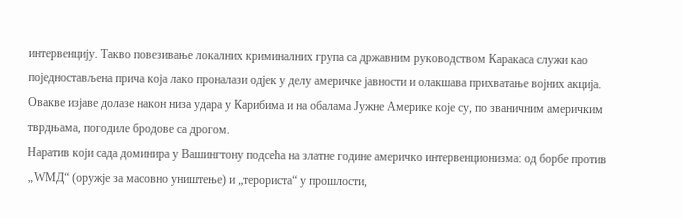интервенцију. Такво повезивање локалних криминалних група са државним руководством Каракаса служи као поједностављена прича која лако проналази одјек у делу америчке јавности и олакшава прихватање војних акција. Овакве изјаве долазе након низа удара у Карибима и на обалама Јужне Америке које су, по званичним америчким тврдњама, погодиле бродове са дрогом.
Наратив који сада доминира у Вашингтону подсећа на златне године америчко интервенционизма: од борбе против „WМД“ (оружје за масовно уништење) и „терориста“ у прошлости,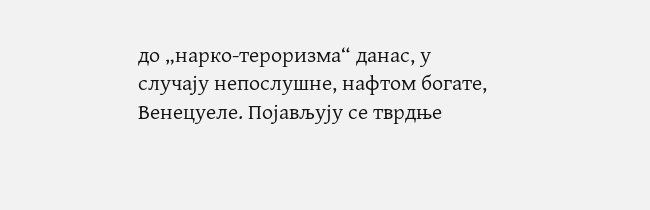до „нарко-тероризма“ данас, у случају непослушне, нафтом богате, Венецуеле. Појављују се тврдње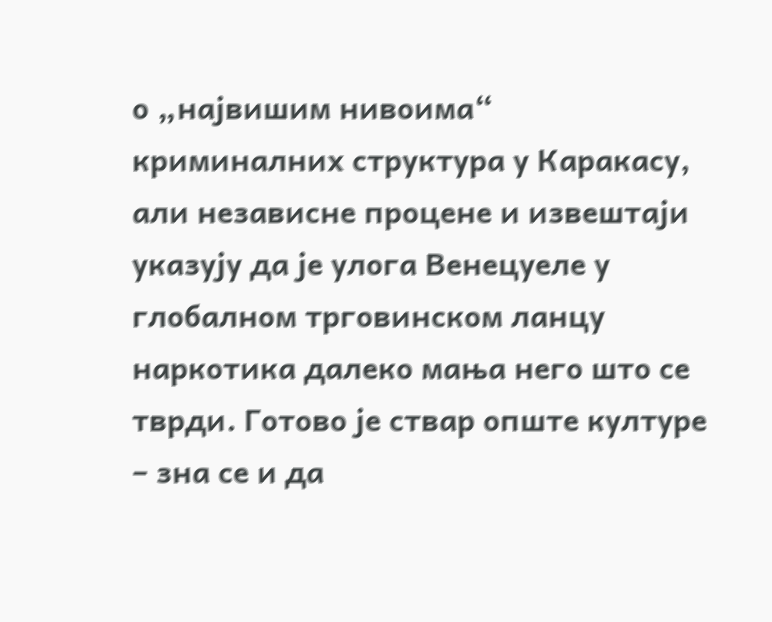о „највишим нивоима“ криминалних структура у Каракасу, али независне процене и извештаји указују да је улога Венецуеле у глобалном трговинском ланцу наркотика далеко мања него што се тврди. Готово је ствар опште културе – зна се и да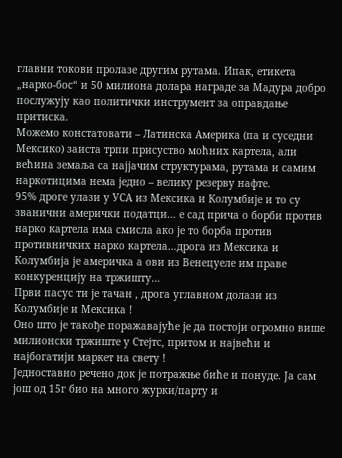главни токови пролазе другим рутама. Ипак, етикета „нарко-бос“ и 50 милиона долара награде за Мадура добро послужују као политички инструмент за оправдање притиска.
Можемо констатовати – Латинска Америка (па и суседни Мексико) заиста трпи присуство моћних картела, али већина земаља са најјачим структурама, рутама и самим наркотицима нема једно – велику резерву нафте.
95% дроге улази у УСА из Мексика и Колумбије и то су званични амерички податци… е сад прича о борби против нарко картела има смисла ако је то борба против противничких нарко картела…дрога из Мексика и Колумбија је америчка а ови из Венецуеле им праве конкуренцију на тржишту…
Први пасус ти је тачан , дрога углавном долази из Колумбије и Мексика !
Оно што је такође поражавајуће је да постоји огромно више милионски тржиште у Стејтс, притом и највећи и најбогатији маркет на свету !
Једноставно речено док је потражње биће и понуде. Ја сам још од 15г био на много журки/партy и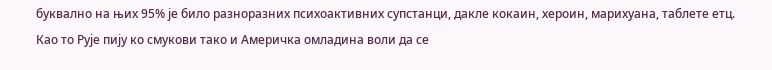буквално на њих 95% је било разноразних психоактивних супстанци, дакле кокаин, хероин, марихуана, таблете етц. Као то Рује пију ко смукови тако и Америчка омладина воли да се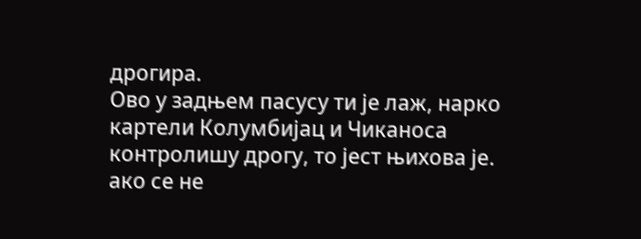дрогира.
Ово у задњем пасусу ти је лаж, нарко картели Колумбијац и Чиканоса контролишу дрогу, то јест њихова је.
ако се не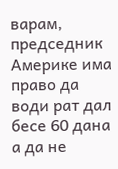варам, председник Америке има право да води рат дал бесе 60 дана а да не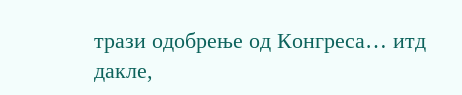трази одобрење од Конгреса… итд
дакле,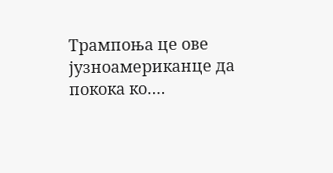Трампоња це ове јузноамериканце да покока ко….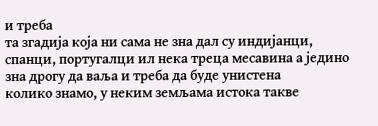и треба
та згадија која ни сама не зна дал су индијанци, спанци, португалци ил нека треца месавина а једино зна дрогу да ваља и треба да буде унистена
колико знамо, у неким земљама истока такве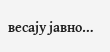весају јавно…